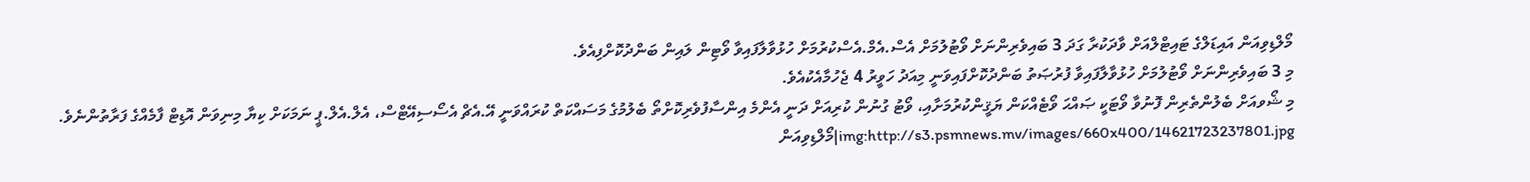މޯލްޑިވިއަން އައިޑަލްގެ ޓައިޓްލްއަށް ވާދަކުރާ ގަދަ 3 ބައިވެރިންނަށް ވޯޓުލުމަށް އެސް.އެމް.އެސްކުރުމަށް ހުޅުވާލާފައިވާ ވޯޓިން ލައިން ބަންދުކޮށްފިއެވެ.
މި 3 ބައިވެރިންނަށް ވޯޓުލުމަށް ހުޅުވާލާފައިވާ ފުރުޞަތު ބަންދުކޮށްފައިވަނީ މިއަދު ހަވީރު 4 ޖެހުމާއެކުއެވެ.
މި ޝޯވއަށް ބެލުންތެރިން ފޮނުވާ ވޯޓަކީ ޞައްޙަ ވޯޓެއްކަން ޔަޤީންކުރުމަށާއި، ވޯޓު ގުނުން ކުރިއަށް ދަނީ އެންމެ އިންސާފުވެރިކޮށްތޯ ބެލުމުގެ މަސައްކަތް ކުރައްވަނީ އޭ.އެޗް އެސޯސިއޭޓްސް، އެލް.އެލް.ޕީ ނަމަކަށް ކިޔާ މިނިވަން އޮޑިޓް ފާމެއްގެ ފަރާތުންނެވެ.
img:http://s3.psmnews.mv/images/660x400/14621723237801.jpg|މޯލްޑިވިއަން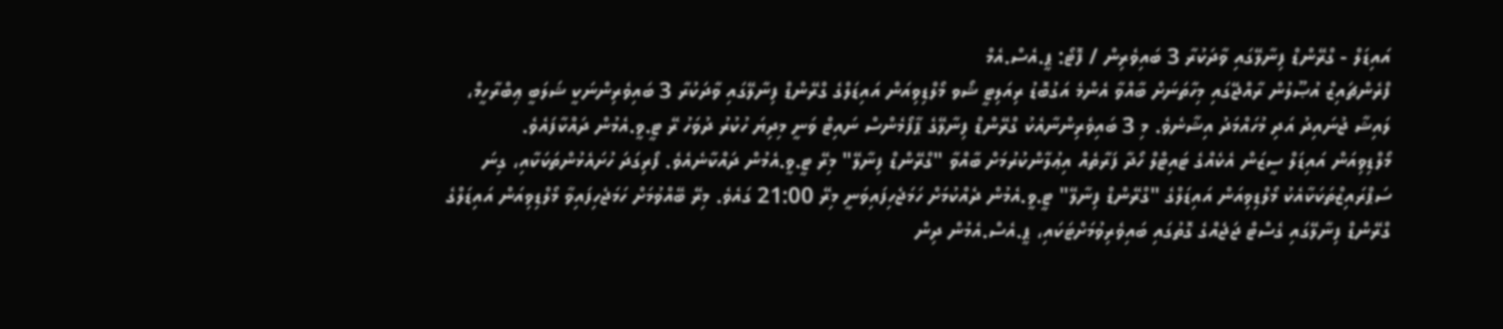އައިޑަލް - ގްރޭންޑް ފިނާލޭގައި ވާދަކުރާ 3 ބައިވެރިން / ފޮޓޯ: ޕީ.އެސް.އެމް
ފްރެންޗައިޒް އުޞޫލުން ރާއްޖޭގައި މިހާތަނަށް ބާއްވާ އެންމެ އަގުބޮޑު ރިއަލިޓީ ޝޯވ މޯލްޑިވިއަން އައިޑަލްގެ ގްރޭންޑް ފިނާލޭގައި ވާދަކުރާ 3 ބައިވެރިންނަކީ ޝަލަބީ ޢިބްރާހީމް، ލައިޝާ ޖުނައިދު އަދި މުހައްމަދު އިޝާނެވެ. މި 3 ބައިވެރިންނާއެކު ގްރޭންޑް ފިނާލޭގެ ޕާފޯމެންސް ނައިޓް ވަނީ މިދިޔަ ހުކުރު ދުވަހު ރޭ ޓީ.ވީ.އެމުން ދައްކާފައެވެ.
މޯލްޑިވިއަން އައިޑަލް ސީޒަން އެކެއްގެ ޓައިޓްލް ހޯދާ ފަރާތެއް އިޢުލާންކުރުމަށް ބާއްވާ "ގްރޭންޑް ފިނާލޭ" މިރޭ ޓީ.ވީ.އެމުން ދައްކާނެއެވެ. ފޯރިގަދަ ހުށައެޅުންތަކަކާއި، ގިނަ ސަޕްރައިޒްތަކަކާއެކު މޯލްޑިވިއަން އައިޑަލްގެ "ގްރޭންޑް ފިނާލޭ" ޓީ.ވީ.އެމުން ދެއްކުމަށް ހަމަޖެހިފައިވަނީ މިރޭ 21:00 ގައެވެ. މިރޭ ބޭއްވުމަށް ހަމަޖެހިފައިވާ މޯލްޑިވިއަން އައިޑަލްގެ ގްރޭންޑް ފިނާލޭގައި ގެސްޓް ޖަޖެއްގެ ގޮތުގައި ބައިވެރިވުމަށްޓަކައި، ޕީ.އެސް.އެމުން ދިން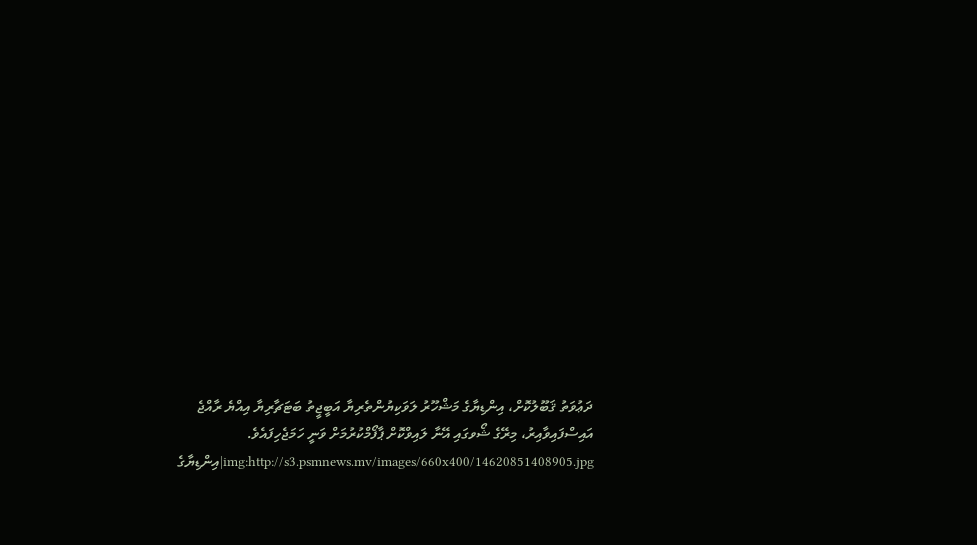ދަޢުވަތު ޤަބޫލުކޮށް، އިންޑިޔާގެ މަޝްހޫރު ލަވަކިޔުންތެރިޔާ އަބީޖީތު ބަޓަޗާރިޔާ އިއްޔެ ރާއްޖެ އައިސްފައިވާއިރު، މިރޭގެ ޝޯވގައި އޭނާ ލައިވްކޮށް ޕާފޯމްކުރުމަށް ވަނީ ހަމަޖެހިފައެވެ.
img:http://s3.psmnews.mv/images/660x400/14620851408905.jpg|އިންޑިޔާގެ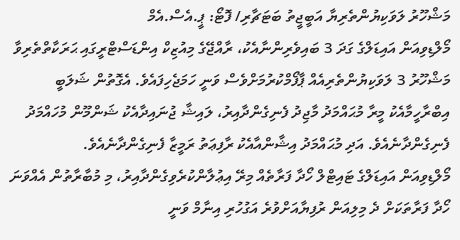މަޝްހޫރު ލަވަކިޔުންތެރިޔާ އަބީޖީތު ބަޓަޗާރި/ ފޮޓޯ: ޕީ.އެސް.އެމް
މޯލްޑިވިއަން އައިޑަލްގެ ގަދަ 3 ބައިވެރިންނާއެކު، ރާއްޖޭގެ މިއުޒިކް އިންޑަސްޓްރީގައި ޙަރަކާތްތެރިވާ މަޝްހޫރު 3 ލަވަކިޔުންތެރިއެއް ޕާފޯމްކުރުމަށްވެސް ވަނީ ހަމަޖެހިފައެވެ. އެގޮތުން ޝަލަބީ އިބްރާހީމާއެކު މީރާ މުޙައްމަދު މާޖިދު ފެނިގެންދާއިރު، ލައިޝާ ޖުނައިދާއެކު ޝަންމޫން މުހައްމަދު ފެނިގެންދާނެއެވެ. އަދި މުޙައްމަދު އިޝާންއާއެކު ރާފިޢަތު ރަމީޒާ ފެނިގެންދާނެއެވެ.
މޯލްޑިވިއަން އައިޑަލްގެ ޓައިޓްލް ހޯދާ ފަރާތެއް މިރޭ އިޢުލާންކުރެވިގެންދާއިރު، މި މުބާރާތުން އެއްވަނަ ހޯދާ ފަރާތަކަށް ދެ މިލިއަން ރުފިޔާއަށްވުރެ އަގުހުރި އިނާމް ވަނީ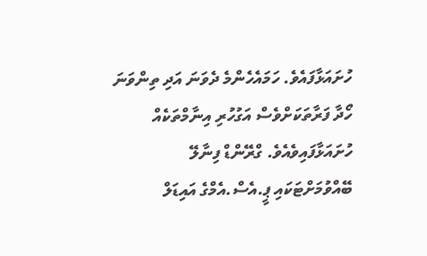ހުށައަޅާފައެވެ. ހަމައެހެންމެ ދެވަނަ އަދި ތިންވަނަ ހޯދާ ފަރާތަކަށްވެސް އަގުހުރި އިނާމްތަކެއް ހުށައަޅާފައިވެއެވެ. ގްރޭންޑް ފިނާލޭ ބޭއްވުމަށްޓަކައި ޕީ.އެސް.އެމްގެ އައިޑަލް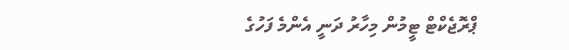ޕްރޮޖެކްޓް ޓީމުން މިހާރު ދަނީ އެންމެ ފަހުގެ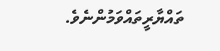ތައްޔާރީތައްވަމުންނެވެ.